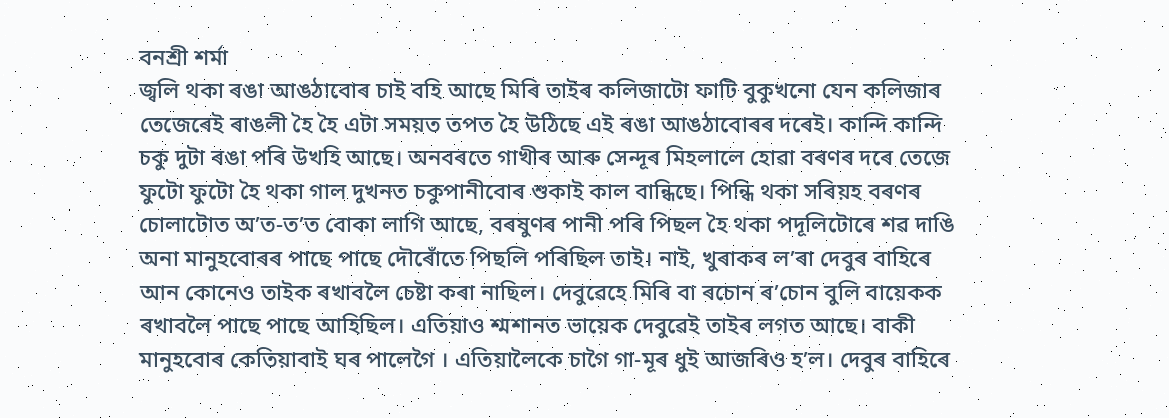বনশ্রী শৰ্মা
জ্বলি থকা ৰঙা আঙঠাবোৰ চাই বহি আছে মিৰি তাইৰ কলিজাটো ফাটি বুকুখনো যেন কলিজাৰ তেজেৰেই ৰাঙলী হৈ হৈ এটা সময়ত তপত হৈ উঠিছে এই ৰঙা আঙঠাবোৰৰ দৰেই। কান্দি কান্দি চকু দুটা ৰঙা পৰি উখহি আছে। অনবৰতে গাখীৰ আৰু সেন্দূৰ মিহলালে হোৱা বৰণৰ দৰে তেজে ফুটো ফুটো হৈ থকা গাল দুখনত চকুপানীবোৰ শুকাই কাল বান্ধিছে। পিন্ধি থকা সৰিয়হ বৰণৰ চোলাটোত অ’ত-ত’ত বোকা লাগি আছে, বৰষুণৰ পানী পৰি পিছল হৈ থকা পদূলিটোৰে শৱ দাঙি অনা মানুহবোৰৰ পাছে পাছে দৌৰোঁতে পিছলি পৰিছিল তাই। নাই, খুৰাকৰ ল’ৰা দেবুৰ বাহিৰে আন কোনেও তাইক ৰখাবলৈ চেষ্টা কৰা নাছিল। দেবুৱেহে মিৰি বা ৰচোন ৰ’চোন বুলি বায়েকক ৰখাবলৈ পাছে পাছে আহিছিল। এতিয়াও শ্মশানত ভায়েক দেবুৱেই তাইৰ লগত আছে। বাকী মানুহবোৰ কেতিয়াবাই ঘৰ পালেগৈ । এতিয়ালৈকে চাগৈ গা-মূৰ ধুই আজৰিও হ’ল। দেবুৰ বাহিৰে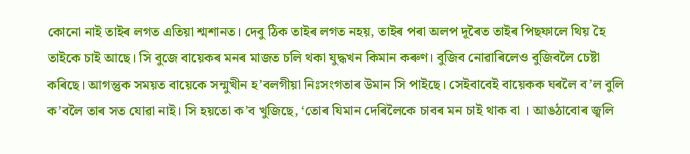কোনো নাই তাইৰ লগত এতিয়া শ্মশানত। দেবু ঠিক তাইৰ লগত নহয়, তাইৰ পৰা অলপ দূৰৈত তাইৰ পিছফালে থিয় হৈ তাইকে চাই আছে। সি বুজে বায়েকৰ মনৰ মাজত চলি থকা যুদ্ধখন কিমান কৰুণ। বুজিব নোৱাৰিলেও বুজিবলৈ চেষ্টা কৰিছে। আগন্তুক সময়ত বায়েকে সন্মুখীন হ’বলগীয়া নিঃসংগতাৰ উমান সি পাইছে। সেইবাবেই বায়েকক ঘৰলৈ ব’ল বুলি ক’বলৈ তাৰ সত যোৱা নাই। সি হয়তো ক’ব খুজিছে, ‘তোৰ যিমান দেৰিলৈকে চাবৰ মন চাই থাক বা । আঙঠাবোৰ জ্বলি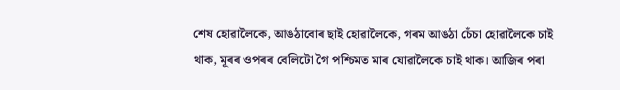শেষ হোৱালৈকে, আঙঠাবোৰ ছাই হোৱালৈকে, গৰম আঙঠা চেঁচা হোৱালৈকে চাই থাক, মূৰৰ ওপৰৰ বেলিটো গৈ পশ্চিমত মাৰ যোৱালৈকে চাই থাক। আজিৰ পৰা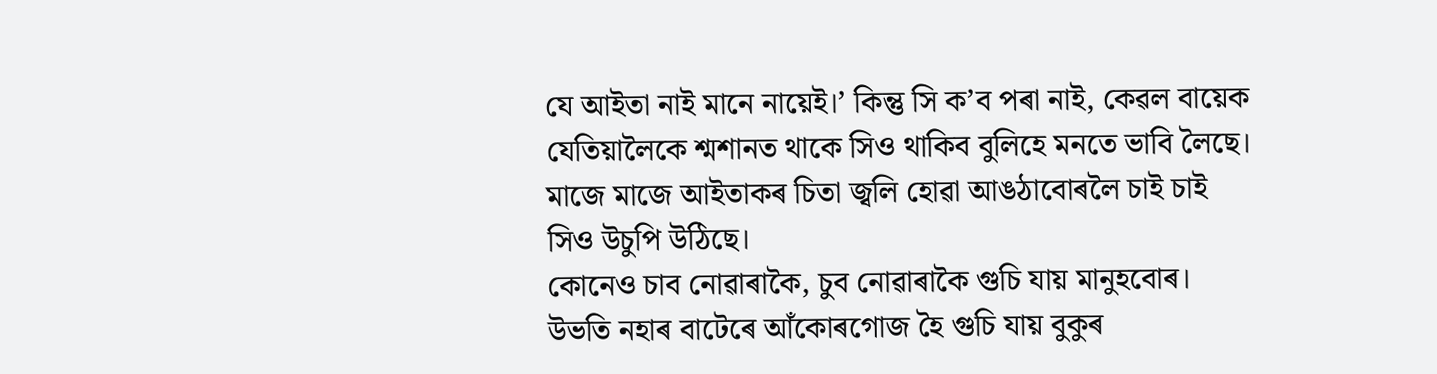যে আইতা নাই মানে নায়েই।’ কিন্তু সি ক’ব পৰা নাই, কেৱল বায়েক যেতিয়ালৈকে শ্মশানত থাকে সিও থাকিব বুলিহে মনতে ভাবি লৈছে। মাজে মাজে আইতাকৰ চিতা জ্বলি হোৱা আঙঠাবোৰলৈ চাই চাই সিও উচুপি উঠিছে।
কোনেও চাব নোৱাৰাকৈ, চুব নোৱাৰাকৈ গুচি যায় মানুহবোৰ। উভতি নহাৰ বাটেৰে আঁকোৰগোজ হৈ গুচি যায় বুকুৰ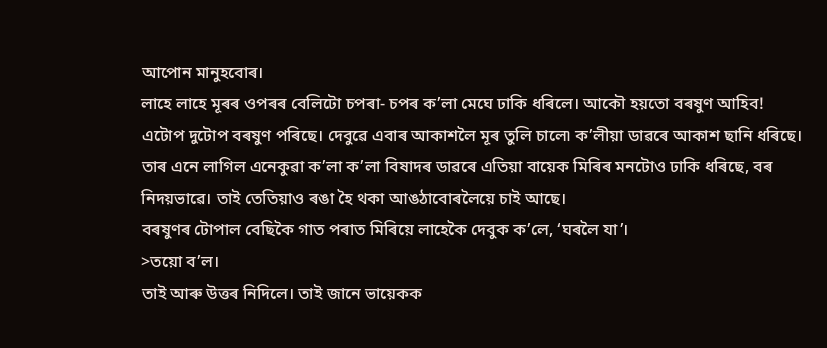আপোন মানুহবোৰ।
লাহে লাহে মূৰৰ ওপৰৰ বেলিটো চপৰা- চপৰ ক’লা মেঘে ঢাকি ধৰিলে। আকৌ হয়তো বৰষুণ আহিব!
এটোপ দুটোপ বৰষুণ পৰিছে। দেবুৱে এবাৰ আকাশলৈ মূৰ তুলি চালে৷ ক’লীয়া ডাৱৰে আকাশ ছানি ধৰিছে। তাৰ এনে লাগিল এনেকুৱা ক’লা ক’লা বিষাদৰ ডাৱৰে এতিয়া বায়েক মিৰিৰ মনটোও ঢাকি ধৰিছে, বৰ নিদয়ভাৱে। তাই তেতিয়াও ৰঙা হৈ থকা আঙঠাবোৰলৈয়ে চাই আছে।
বৰষুণৰ টোপাল বেছিকৈ গাত পৰাত মিৰিয়ে লাহেকৈ দেবুক ক’লে, ‘ঘৰলৈ যা’।
>তয়ো ব’ল।
তাই আৰু উত্তৰ নিদিলে। তাই জানে ভায়েকক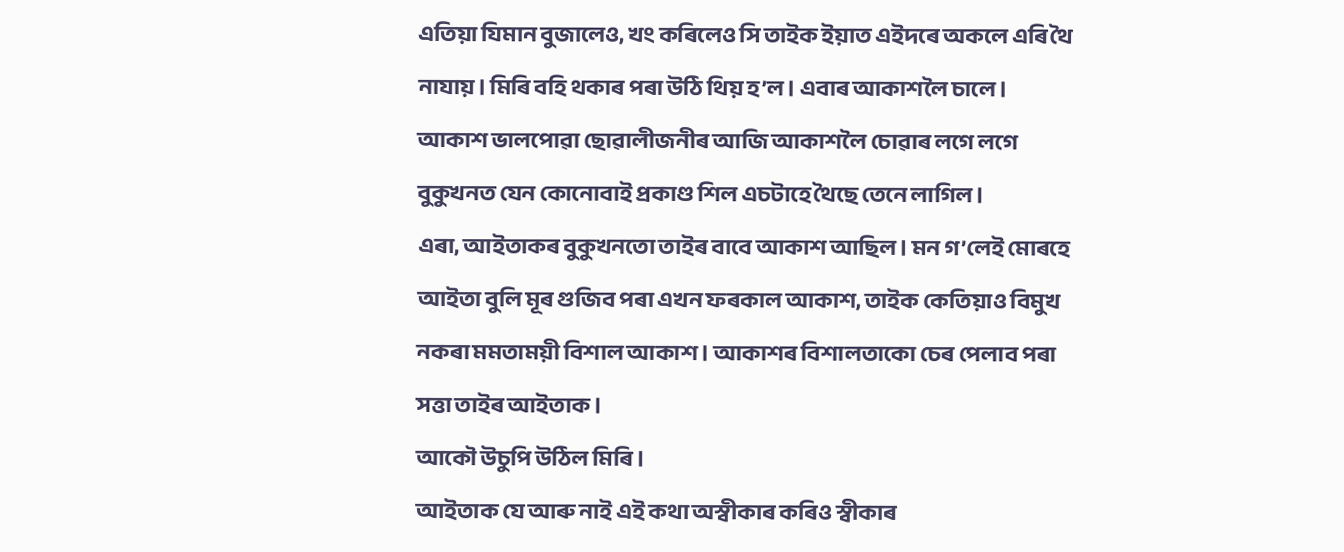এতিয়া যিমান বুজালেও, খং কৰিলেও সি তাইক ইয়াত এইদৰে অকলে এৰি থৈ নাযায়। মিৰি বহি থকাৰ পৰা উঠি থিয় হ’ল। এবাৰ আকাশলৈ চালে। আকাশ ভালপোৱা ছোৱালীজনীৰ আজি আকাশলৈ চোৱাৰ লগে লগে বুকুখনত যেন কোনোবাই প্রকাণ্ড শিল এচটাহে থৈছে তেনে লাগিল।
এৰা, আইতাকৰ বুকুখনতো তাইৰ বাবে আকাশ আছিল। মন গ’লেই মোৰহে আইতা বুলি মূৰ গুজিব পৰা এখন ফৰকাল আকাশ, তাইক কেতিয়াও বিমুখ নকৰা মমতাময়ী বিশাল আকাশ । আকাশৰ বিশালতাকো চেৰ পেলাব পৰা সত্তা তাইৰ আইতাক ।
আকৌ উচুপি উঠিল মিৰি ।
আইতাক যে আৰু নাই এই কথা অস্বীকাৰ কৰিও স্বীকাৰ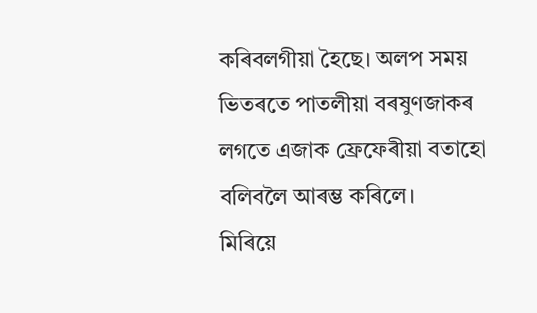কৰিবলগীয়া হৈছে। অলপ সময় ভিতৰতে পাতলীয়া বৰষুণজাকৰ লগতে এজাক ফ্ৰেফেৰীয়া বতাহো বলিবলৈ আৰম্ভ কৰিলে।
মিৰিয়ে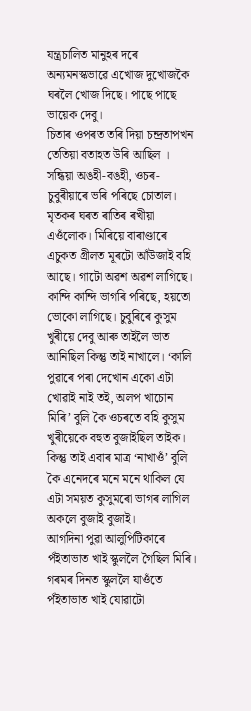যন্ত্রচালিত মানুহৰ দৰে অন্যমনস্কভাৱে এখোজ দুখোজকৈ ঘৰলৈ খোজ দিছে। পাছে পাছে ভায়েক দেবু।
চিতাৰ ওপৰত তৰি দিয়া চন্দ্ৰতাপখন তেতিয়া বতাহত উৰি আছিল ।
সন্ধিয়া অঙহী-বঙহী, ওচৰ-চুবুৰীয়াৰে ভৰি পৰিছে চোতাল। মৃতকৰ ঘৰত ৰাতিৰ ৰখীয়া এওঁলোক। মিৰিয়ে বাৰাণ্ডাৰে এচুকত গ্ৰীলত মূৰটো আঁউজাই বহি আছে। গাটো অৱশ অৱশ লাগিছে। কান্দি কান্দি ভাগৰি পৰিছে, হয়তো ভোকো লাগিছে। চুবুৰিৰে কুসুম খুৰীয়ে দেবু আৰু তাইলৈ ভাত আনিছিল কিন্তু তাই নাখালে। ‘কালি পুৱাৰে পৰা দেখোন একো এটা খোৱাই নাই তই, অলপ খাচোন মিৰি’ বুলি কৈ ওচৰতে বহি কুসুম খুৰীয়েকে বহুত বুজাইছিল তাইক। কিন্তু তাই এবাৰ মাত্ৰ ‘নাখাওঁ’ বুলি কৈ এনেদৰে মনে মনে থাকিল যে এটা সময়ত কুসুমৰো ভাগৰ লাগিল অকলে বুজাই বুজাই।
আগদিনা পুৱা আলুপিটিকাৰে পঁইতাভাত খাই স্কুললৈ গৈছিল মিৰি। গৰমৰ দিনত স্কুললৈ যাওঁতে পঁইতাভাত খাই যোৱাটো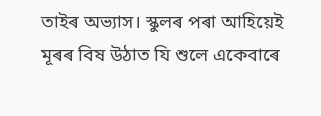তাইৰ অভ্যাস। স্কুলৰ পৰা আহিয়েই মূৰৰ বিষ উঠাত যি শুলে একেবাৰে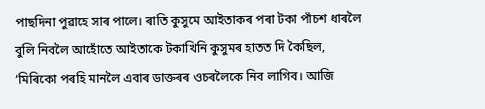পাছদিনা পুৱাহে সাৰ পালে। ৰাতি কুসুমে আইতাকৰ পৰা টকা পাঁচশ ধাৰলৈ বুলি নিবলৈ আহোঁতে আইতাকে টকাখিনি কুসুমৰ হাতত দি কৈছিল, ‘মিৰিকো পৰহি মানলৈ এবাৰ ডাক্তৰৰ ওচৰলৈকে নিব লাগিব। আজি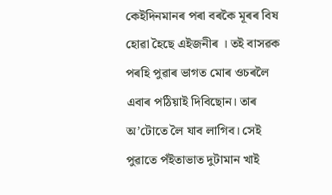কেইদিনমানৰ পৰা বৰকৈ মূৰৰ বিষ হোৱা হৈছে এইজনীৰ । তই বাসৱক পৰহি পুৱাৰ ভাগত মোৰ ওচৰলৈ এবাৰ পঠিয়াই দিবিছোন। তাৰ অ’টোতে লৈ যাব লাগিব। সেই পুৱাতে পঁইতাভাত দুটামান খাই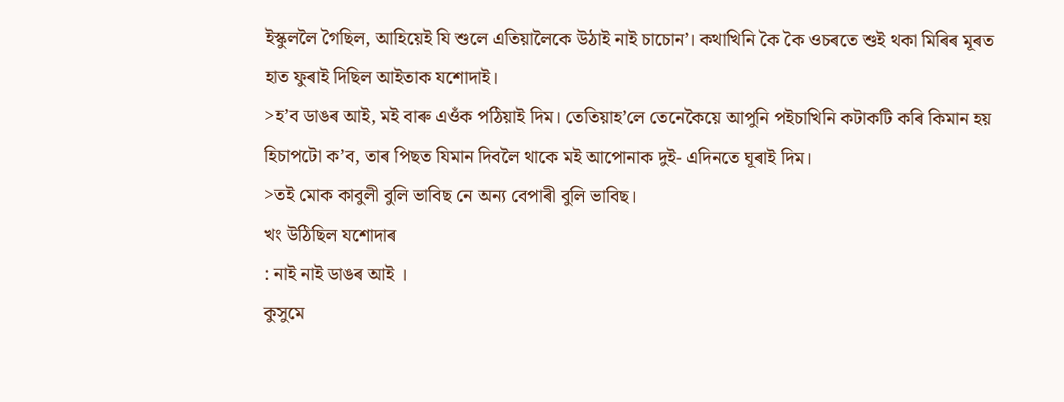ইস্কুললৈ গৈছিল, আহিয়েই যি শুলে এতিয়ালৈকে উঠাই নাই চাচোন’। কথাখিনি কৈ কৈ ওচৰতে শুই থকা মিৰিৰ মূৰত হাত ফুৰাই দিছিল আইতাক যশোদাই।
>হ’ব ডাঙৰ আই, মই বাৰু এওঁক পঠিয়াই দিম। তেতিয়াহ’লে তেনেকৈয়ে আপুনি পইচাখিনি কটাকটি কৰি কিমান হয় হিচাপটো ক’ব, তাৰ পিছত যিমান দিবলৈ থাকে মই আপোনাক দুই- এদিনতে ঘূৰাই দিম।
>তই মোক কাবুলী বুলি ভাবিছ নে অন্য বেপাৰী বুলি ভাবিছ।
খং উঠিছিল যশোদাৰ
: নাই নাই ডাঙৰ আই ।
কুসুমে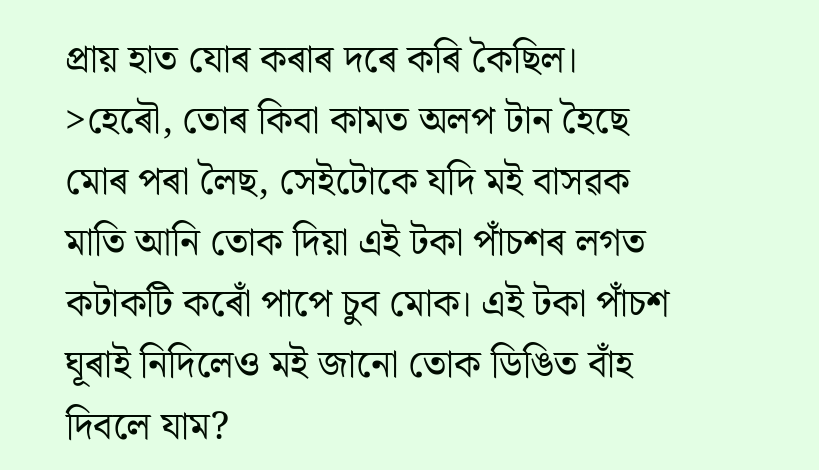প্রায় হাত যোৰ কৰাৰ দৰে কৰি কৈছিল।
>হেৰৌ, তোৰ কিবা কামত অলপ টান হৈছে মোৰ পৰা লৈছ, সেইটোকে যদি মই বাসৱক মাতি আনি তোক দিয়া এই টকা পাঁচশৰ লগত কটাকটি কৰোঁ পাপে চুব মোক। এই টকা পাঁচশ ঘূৰাই নিদিলেও মই জানো তোক ডিঙিত বাঁহ দিবলে যাম?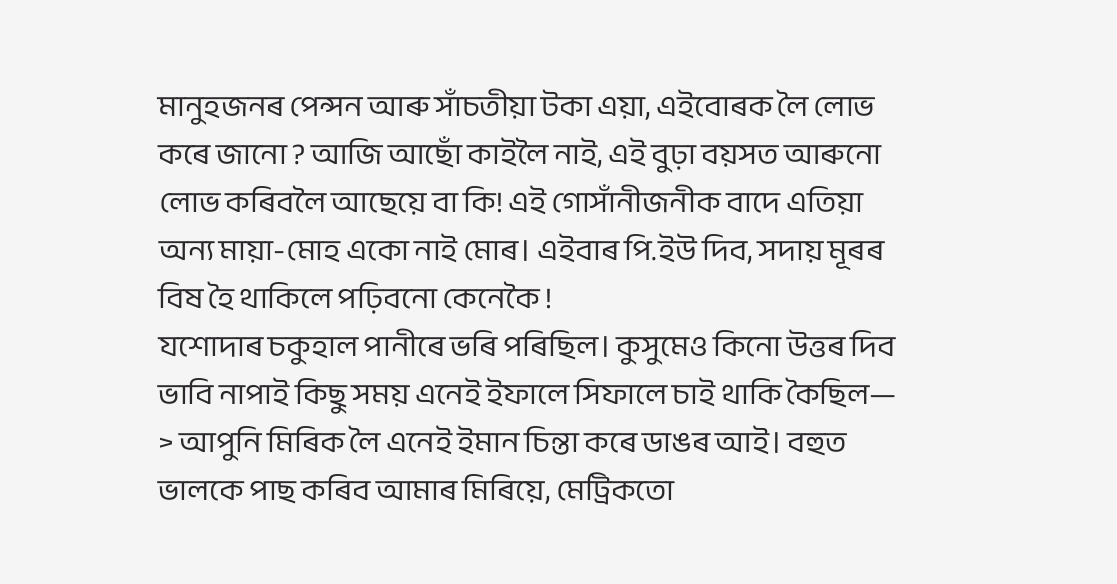মানুহজনৰ পেন্সন আৰু সাঁচতীয়া টকা এয়া, এইবোৰক লৈ লোভ কৰে জানো ? আজি আছোঁ কাইলৈ নাই, এই বুঢ়া বয়সত আৰুনো লোভ কৰিবলৈ আছেয়ে বা কি! এই গোসাঁনীজনীক বাদে এতিয়া অন্য মায়া-মোহ একো নাই মোৰ। এইবাৰ পি.ইউ দিব, সদায় মূৰৰ বিষ হৈ থাকিলে পঢ়িবনো কেনেকৈ !
যশোদাৰ চকুহাল পানীৰে ভৰি পৰিছিল। কুসুমেও কিনো উত্তৰ দিব ভাবি নাপাই কিছু সময় এনেই ইফালে সিফালে চাই থাকি কৈছিল—
> আপুনি মিৰিক লৈ এনেই ইমান চিন্তা কৰে ডাঙৰ আই। বহুত ভালকে পাছ কৰিব আমাৰ মিৰিয়ে, মেট্ৰিকতো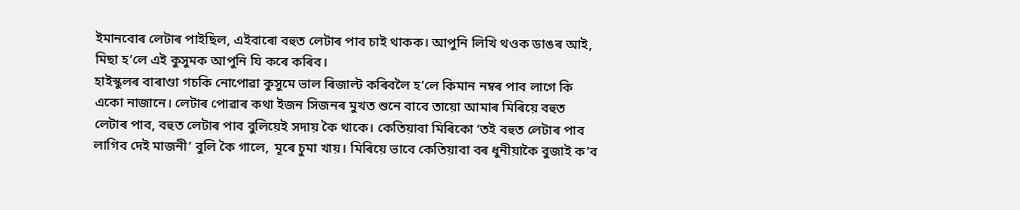ইমানবোৰ লেটাৰ পাইছিল, এইবাৰো বহুত লেটাৰ পাব চাই থাকক। আপুনি লিখি থওক ডাঙৰ আই, মিছা হ’লে এই কুসুমক আপুনি যি কৰে কৰিব।
হাইস্কুলৰ বাৰাণ্ডা গচকি নোপোৱা কুসুমে ভাল ৰিজাল্ট কৰিবলৈ হ’লে কিমান নম্বৰ পাব লাগে কি একো নাজানে। লেটাৰ পোৱাৰ কথা ইজন সিজনৰ মুখত শুনে বাবে তায়ো আমাৰ মিৰিয়ে বহুত লেটাৰ পাব, বহুত লেটাৰ পাব বুলিয়েই সদায় কৈ থাকে। কেতিয়াবা মিৰিকো ‘তই বহুত লেটাৰ পাব লাগিব দেই মাজনী’ বুলি কৈ গালে, মূৰে চুমা খায়। মিৰিয়ে ভাবে কেতিয়াবা বৰ ধুনীয়াকৈ বুজাই ক’ব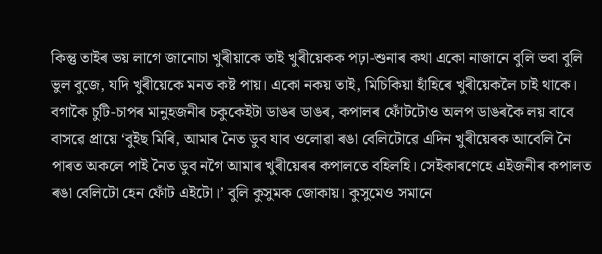কিন্তু তাইৰ ভয় লাগে জানোচা খুৰীয়াকে তাই খুৰীয়েকক পঢ়া-শুনাৰ কথা একো নাজানে বুলি ভবা বুলি ভুল বুজে, যদি খুৰীয়েকে মনত কষ্ট পায়। একো নকয় তাই, মিচিকিয়া হাঁহিৰে খুৰীয়েকলৈ চাই থাকে। বগাকৈ চুটি-চাপৰ মানুহজনীৰ চকুকেইটা ডাঙৰ ডাঙৰ, কপালৰ ফোঁটটোও অলপ ডাঙৰকৈ লয় বাবে বাসৱে প্ৰায়ে ‘বুইছ মিৰি, আমাৰ নৈত ডুব যাব ওলোৱা ৰঙা বেলিটোৱে এদিন খুৰীয়েৰক আবেলি নৈ পাৰত অকলে পাই নৈত ডুব নগৈ আমাৰ খুৰীয়েৰৰ কপালতে বহিলহি। সেইকাৰণেহে এইজনীৰ কপালত ৰঙা বেলিটো হেন ফোঁট এইটো।’ বুলি কুসুমক জোকায়। কুসুমেও সমানে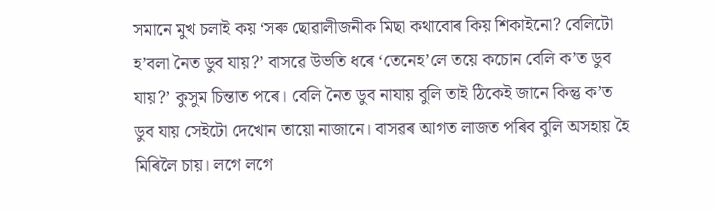সমানে মুখ চলাই কয় ‘সৰু ছোৱালীজনীক মিছা কথাবোৰ কিয় শিকাইনো? বেলিটো হ’বলা নৈত ডুব যায়?’ বাসৱে উভতি ধৰে ‘তেনেহ’লে তয়ে কচোন বেলি ক’ত ডুব যায়?’ কুসুম চিন্তাত পৰে। বেলি নৈত ডুব নাযায় বুলি তাই ঠিকেই জানে কিন্তু ক’ত ডুব যায় সেইটো দেখোন তায়ো নাজানে। বাসৱৰ আগত লাজত পৰিব বুলি অসহায় হৈ মিৰিলৈ চায়। লগে লগে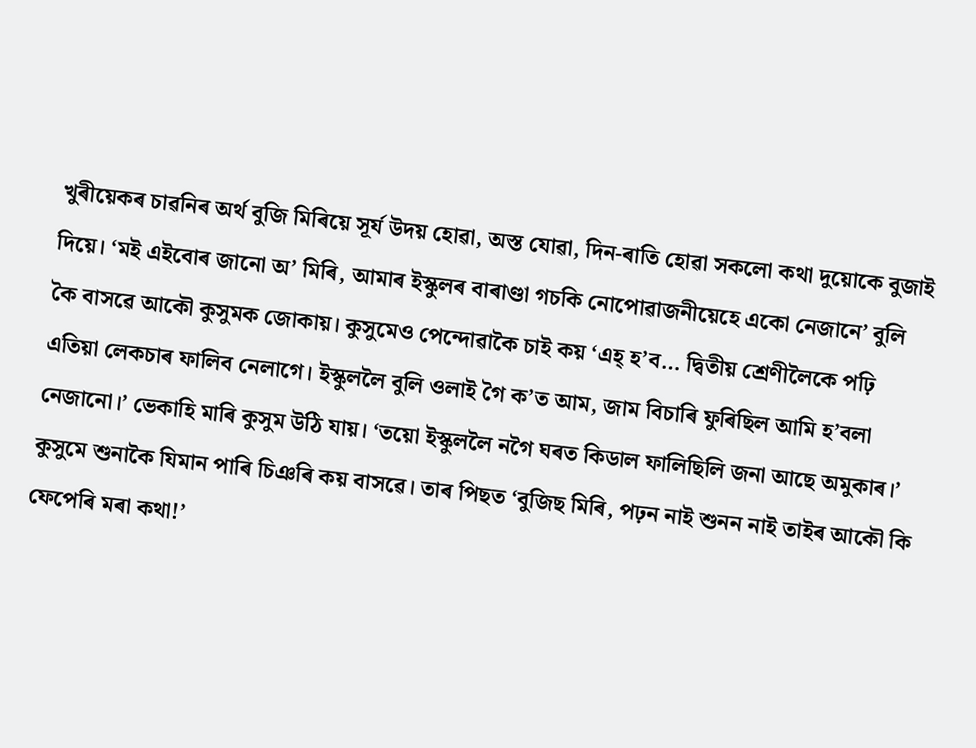খুৰীয়েকৰ চাৱনিৰ অৰ্থ বুজি মিৰিয়ে সূর্য উদয় হোৱা, অস্ত যোৱা, দিন-ৰাতি হোৱা সকলো কথা দুয়োকে বুজাই দিয়ে। ‘মই এইবোৰ জানো অ’ মিৰি, আমাৰ ইস্কুলৰ বাৰাণ্ডা গচকি নোপোৱাজনীয়েহে একো নেজানে’ বুলি কৈ বাসৱে আকৌ কুসুমক জোকায়। কুসুমেও পেন্দোৱাকৈ চাই কয় ‘এহ্ হ’ব… দ্বিতীয় শ্ৰেণীলৈকে পঢ়ি এতিয়া লেকচাৰ ফালিব নেলাগে। ইস্কুললৈ বুলি ওলাই গৈ ক’ত আম, জাম বিচাৰি ফুৰিছিল আমি হ’বলা নেজানো।’ ভেকাহি মাৰি কুসুম উঠি যায়। ‘তয়ো ইস্কুললৈ নগৈ ঘৰত কিডাল ফালিছিলি জনা আছে অমুকাৰ।’ কুসুমে শুনাকৈ যিমান পাৰি চিঞৰি কয় বাসৱে। তাৰ পিছত ‘বুজিছ মিৰি, পঢ়ন নাই শুনন নাই তাইৰ আকৌ কি ফেপেৰি মৰা কথা!’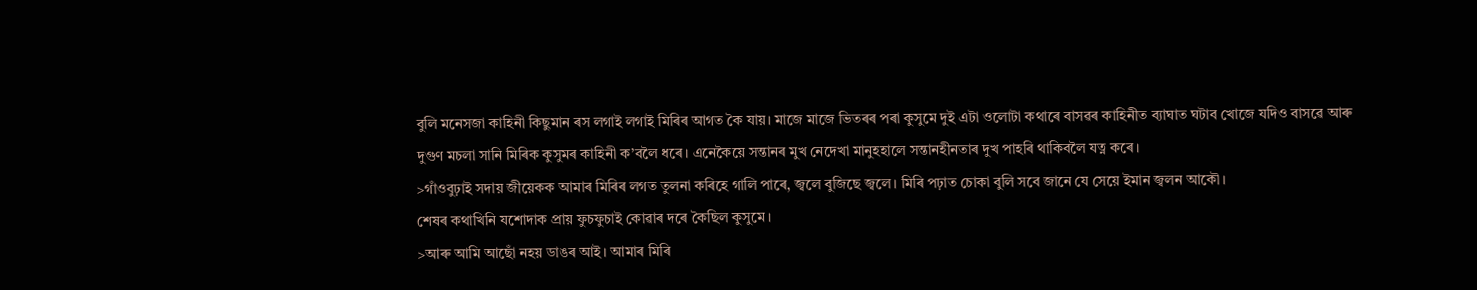বুলি মনেসজা কাহিনী কিছুমান ৰস লগাই লগাই মিৰিৰ আগত কৈ যায়। মাজে মাজে ভিতৰৰ পৰা কুসুমে দুই এটা ওলোটা কথাৰে বাসৱৰ কাহিনীত ব্যাঘাত ঘটাব খোজে যদিও বাসৱে আৰু দুগুণ মচলা সানি মিৰিক কুসুমৰ কাহিনী ক’বলৈ ধৰে। এনেকৈয়ে সন্তানৰ মুখ নেদেখা মানুহহালে সন্তানহীনতাৰ দুখ পাহৰি থাকিবলৈ যত্ন কৰে।
>গাঁওবুঢ়াই সদায় জীয়েকক আমাৰ মিৰিৰ লগত তুলনা কৰিহে গালি পাৰে, জ্বলে বুজিছে জ্বলে। মিৰি পঢ়াত চোকা বুলি সবে জানে যে সেয়ে ইমান জ্বলন আকৌ।
শেষৰ কথাখিনি যশোদাক প্রায় ফুচফুচাই কোৱাৰ দৰে কৈছিল কুসুমে।
>আৰু আমি আছোঁ নহয় ডাঙৰ আই। আমাৰ মিৰি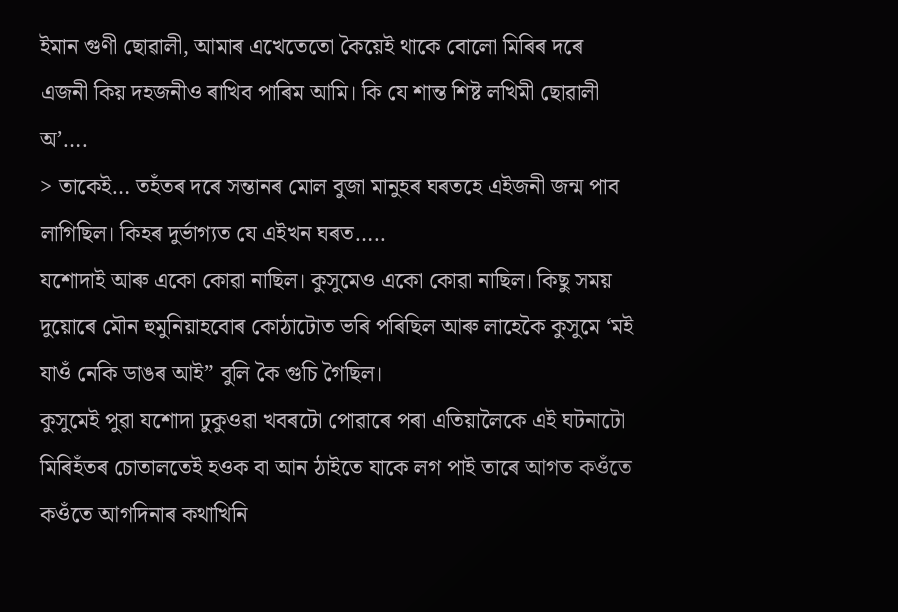ইমান গুণী ছোৱালী, আমাৰ এখেতেতো কৈয়েই থাকে বোলো মিৰিৰ দৰে এজনী কিয় দহজনীও ৰাখিব পাৰিম আমি। কি যে শান্ত শিষ্ট লখিমী ছোৱালী অ’….
> তাকেই… তহঁতৰ দৰে সন্তানৰ মোল বুজা মানুহৰ ঘৰতহে এইজনী জন্ম পাব লাগিছিল। কিহৰ দুৰ্ভাগ্যত যে এইখন ঘৰত…..
যশোদাই আৰু একো কোৱা নাছিল। কুসুমেও একো কোৱা নাছিল। কিছু সময় দুয়োৰে মৌন হুমুনিয়াহবোৰ কোঠাটোত ভৰি পৰিছিল আৰু লাহেকৈ কুসুমে ‘মই যাওঁ নেকি ডাঙৰ আই” বুলি কৈ গুচি গৈছিল।
কুসুমেই পুৱা যশোদা ঢুকুওৱা খবৰটো পোৱাৰে পৰা এতিয়ালৈকে এই ঘটনাটো মিৰিহঁতৰ চোতালতেই হওক বা আন ঠাইতে যাকে লগ পাই তাৰে আগত কওঁতে কওঁতে আগদিনাৰ কথাখিনি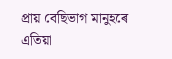প্রায় বেছিভাগ মানুহৰে এতিয়া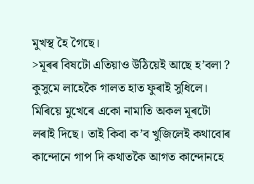মুখস্থ হৈ গৈছে।
>মূৰৰ বিষটো এতিয়াও উঠিয়েই আছে হ’বলা ?
কুসুমে লাহেকৈ গালত হাত ফুৰাই সুধিলে। মিৰিয়ে মুখেৰে একো নামাতি অকল মূৰটো লৰাই দিছে। তাই কিবা ক’ব খুজিলেই কথাবোৰ কান্দোনে গাপ দি কথাতকৈ আগত কান্দোনহে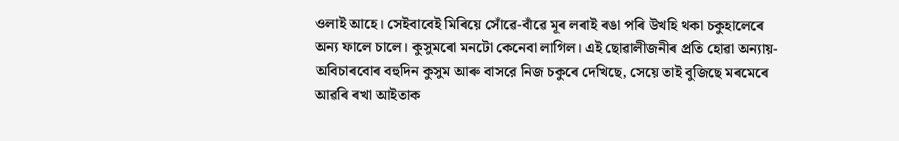ওলাই আহে। সেইবাবেই মিৰিয়ে সোঁৱে-বাঁৱে মূৰ লৰাই ৰঙা পৰি উখহি থকা চকুহালেৰে অন্য ফালে চালে। কুসুমৰো মনটো কেনেবা লাগিল। এই ছোৱালীজনীৰ প্ৰতি হোৱা অন্যায়-অবিচাৰবোৰ বহুদিন কুসুম আৰু বাসরে নিজ চকুৰে দেখিছে, সেয়ে তাই বুজিছে মৰমেৰে আৱৰি ৰখা আইতাক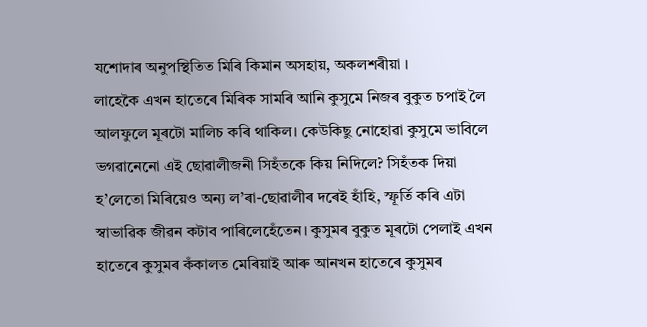যশোদাৰ অনুপস্থিতিত মিৰি কিমান অসহায়, অকলশৰীয়া ।
লাহেকৈ এখন হাতেৰে মিৰিক সামৰি আনি কুসুমে নিজৰ বুকুত চপাই লৈ আলফুলে মূৰটো মালিচ কৰি থাকিল। কেউকিছু নোহোৱা কুসুমে ভাবিলে ভগৱানেনো এই ছোৱালীজনী সিহঁতকে কিয় নিদিলে? সিহঁতক দিয়া হ’লেতো মিৰিয়েও অন্য ল’ৰা-ছোৱালীৰ দৰেই হাঁহি, স্ফূর্তি কৰি এটা স্বাভাৱিক জীৱন কটাব পাৰিলেহেঁতেন। কুসুমৰ বুকুত মূৰটো পেলাই এখন হাতেৰে কুসুমৰ কঁকালত মেৰিয়াই আৰু আনখন হাতেৰে কুসুমৰ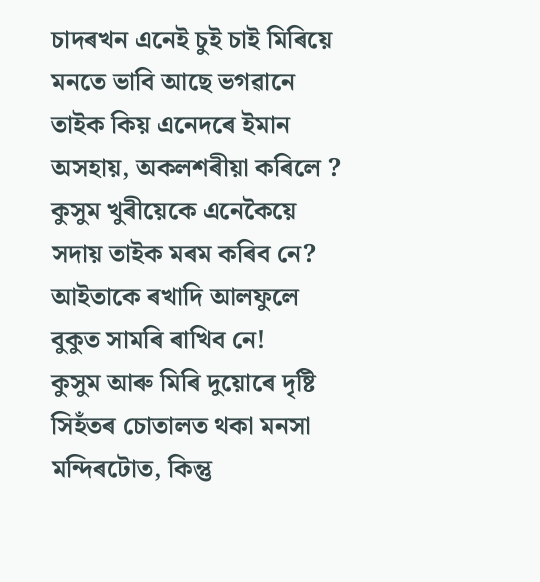চাদৰখন এনেই চুই চাই মিৰিয়ে মনতে ভাবি আছে ভগৱানে তাইক কিয় এনেদৰে ইমান অসহায়, অকলশৰীয়া কৰিলে ? কুসুম খুৰীয়েকে এনেকৈয়ে সদায় তাইক মৰম কৰিব নে? আইতাকে ৰখাদি আলফুলে বুকুত সামৰি ৰাখিব নে!
কুসুম আৰু মিৰি দুয়োৰে দৃষ্টি সিহঁতৰ চোতালত থকা মনসা মন্দিৰটোত, কিন্তু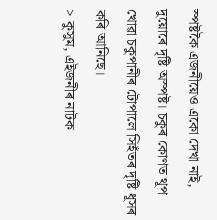স্পষ্টকৈ এজনীয়েও একো দেখা নাই, দুয়োৰে দৃষ্টি অস্পষ্ট। চকুৰ কোণত থূপ খোৱা চকুপানীৰ টোপালে সিহঁতৰ দৃষ্টি ধূসৰ কৰি আনিছে।
> কুসুম, এইজনীৰ নাটক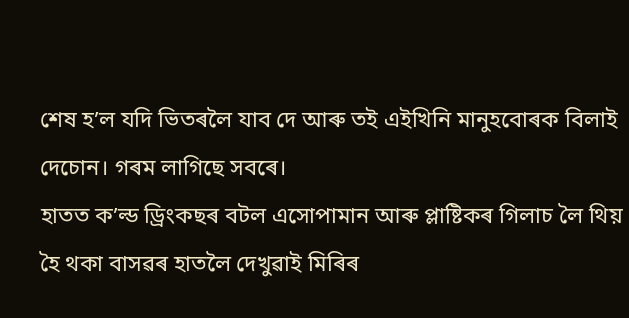শেষ হ’ল যদি ভিতৰলৈ যাব দে আৰু তই এইখিনি মানুহবোৰক বিলাই দেচোন। গৰম লাগিছে সবৰে।
হাতত ক’ল্ড ড্ৰিংকছৰ বটল এসোপামান আৰু প্লাষ্টিকৰ গিলাচ লৈ থিয় হৈ থকা বাসৱৰ হাতলৈ দেখুৱাই মিৰিৰ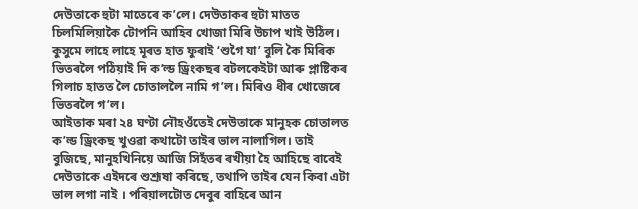দেউতাকে হুটা মাতেৰে ক’লে। দেউতাকৰ হুটা মাতত চিলমিলিয়াকৈ টোপনি আহিব খোজা মিৰি উচাপ খাই উঠিল। কুসুমে লাহে লাহে মূৰত হাত ফুৰাই ‘শুগৈ যা’ বুলি কৈ মিৰিক ভিতৰলৈ পঠিয়াই দি ক’ল্ড ড্ৰিংকছৰ বটলকেইটা আৰু প্লাষ্টিকৰ গিলাচ হাতত লৈ চোতাললৈ নামি গ’ল। মিৰিও ধীৰ খোজেৰে ভিতৰলৈ গ’ল।
আইতাক মৰা ২৪ ঘণ্টা নৌহওঁতেই দেউতাকে মানুহক চোতালত ক’ল্ড ড্ৰিংকছ খুওৱা কথাটো তাইৰ ভাল নালাগিল। তাই বুজিছে, মানুহখিনিয়ে আজি সিহঁতৰ ৰখীয়া হৈ আহিছে বাবেই দেউতাকে এইদৰে শুশ্রূষা কৰিছে, তথাপি তাইৰ যেন কিবা এটা ভাল লগা নাই । পৰিয়ালটোত দেবুৰ বাহিৰে আন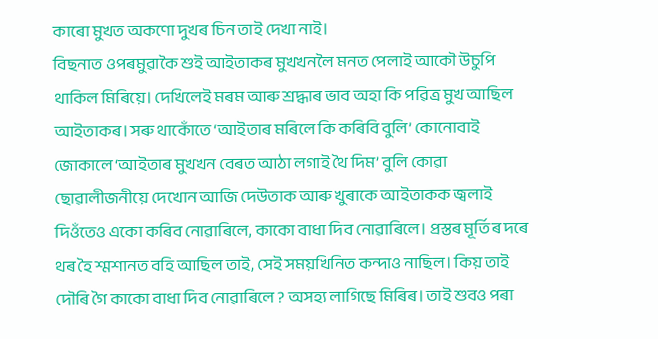কাৰো মুখত অকণো দুখৰ চিন তাই দেখা নাই।
বিছনাত ওপৰমুৱাকৈ শুই আইতাকৰ মুখখনলৈ মনত পেলাই আকৌ উচুপি থাকিল মিৰিয়ে। দেখিলেই মৰম আৰু শ্ৰদ্ধাৰ ভাব অহা কি পৱিত্ৰ মুখ আছিল আইতাকৰ। সৰু থাকোঁতে ‘আইতাৰ মৰিলে কি কৰিবি বুলি’ কোনোবাই জোকালে ‘আইতাৰ মুখখন বেৰত আঠা লগাই থৈ দিম’ বুলি কোৱা ছোৱালীজনীয়ে দেখোন আজি দেউতাক আৰু খুৰাকে আইতাকক জ্বলাই দিওঁতেও একো কৰিব নোৱাৰিলে, কাকো বাধা দিব নোৱাৰিলে। প্রস্তৰ মূৰ্তিৰ দৰে থৰ হৈ শ্মশানত বহি আছিল তাই, সেই সময়খিনিত কন্দাও নাছিল। কিয় তাই দৌৰি গৈ কাকো বাধা দিব নোৱাৰিলে ? অসহ্য লাগিছে মিৰিৰ। তাই শুবও পৰা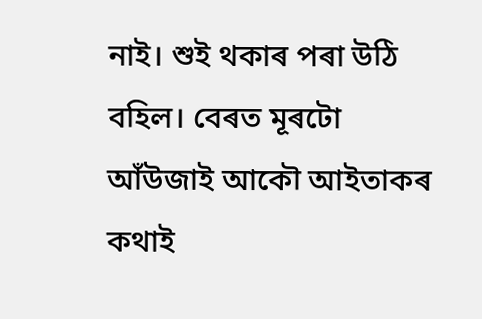নাই। শুই থকাৰ পৰা উঠি বহিল। বেৰত মূৰটো আঁউজাই আকৌ আইতাকৰ কথাই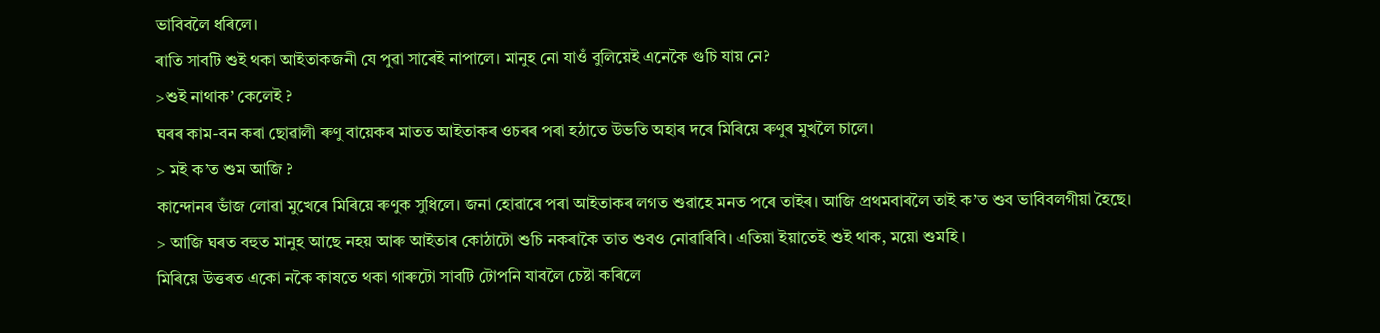ভাবিবলৈ ধৰিলে।
ৰাতি সাবটি শুই থকা আইতাকজনী যে পুৱা সাৰেই নাপালে। মানুহ নো যাওঁ বুলিয়েই এনেকৈ গুচি যায় নে?
>শুই নাথাক’ কেলেই ?
ঘৰৰ কাম-বন কৰা ছোৱালী ৰুণু বায়েকৰ মাতত আইতাকৰ ওচৰৰ পৰা হঠাতে উভতি অহাৰ দৰে মিৰিয়ে ৰুণুৰ মুখলৈ চালে।
> মই ক’ত শুম আজি ?
কান্দোনৰ ভাঁজ লোৱা মুখেৰে মিৰিয়ে ৰুণুক সুধিলে। জনা হোৱাৰে পৰা আইতাকৰ লগত শুৱাহে মনত পৰে তাইৰ। আজি প্ৰথমবাৰলৈ তাই ক’ত শুব ভাবিবলগীয়া হৈছে।
> আজি ঘৰত বহুত মানুহ আছে নহয় আৰু আইতাৰ কোঠাটো শুচি নকৰাকৈ তাত শুবও নোৱাৰিবি। এতিয়া ইয়াতেই শুই থাক, ময়ো শুমহি ।
মিৰিয়ে উত্তৰত একো নকৈ কাষতে থকা গাৰুটো সাবটি টোপনি যাবলৈ চেষ্টা কৰিলে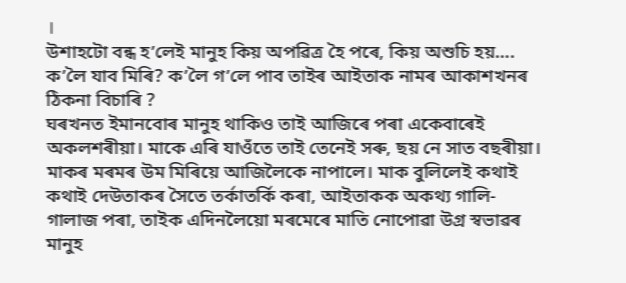।
উশাহটো বন্ধ হ’লেই মানুহ কিয় অপৱিত্ৰ হৈ পৰে, কিয় অশুচি হয়….
ক’লৈ যাব মিৰি? ক’লৈ গ’লে পাব তাইৰ আইতাক নামৰ আকাশখনৰ ঠিকনা বিচাৰি ?
ঘৰখনত ইমানবোৰ মানুহ থাকিও তাই আজিৰে পৰা একেবাৰেই অকলশৰীয়া। মাকে এৰি যাওঁতে তাই তেনেই সৰু, ছয় নে সাত বছৰীয়া। মাকৰ মৰমৰ উম মিৰিয়ে আজিলৈকে নাপালে। মাক বুলিলেই কথাই কথাই দেউতাকৰ সৈতে তৰ্কাতর্কি কৰা, আইতাকক অকথ্য গালি- গালাজ পৰা, তাইক এদিনলৈয়ো মৰমেৰে মাতি নোপোৱা উগ্র স্বভাৱৰ মানুহ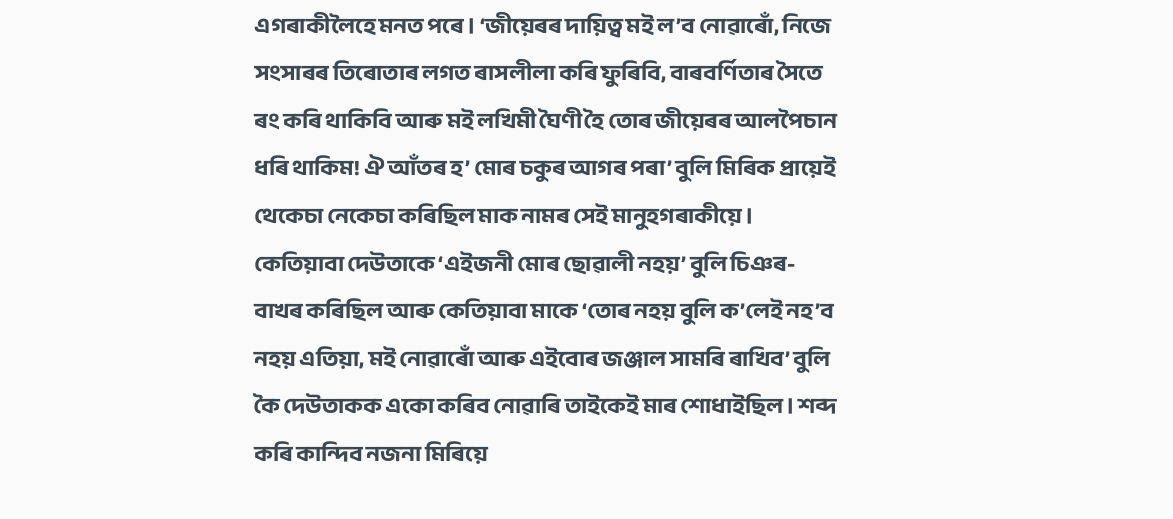এগৰাকীলৈহে মনত পৰে। ‘জীয়েৰৰ দায়িত্ব মই ল’ব নোৱাৰোঁ, নিজে সংসাৰৰ তিৰোতাৰ লগত ৰাসলীলা কৰি ফুৰিবি, বাৰবৰ্ণিতাৰ সৈতে ৰং কৰি থাকিবি আৰু মই লখিমী ঘৈণী হৈ তোৰ জীয়েৰৰ আলপৈচান ধৰি থাকিম! ঐ আঁতৰ হ’ মোৰ চকুৰ আগৰ পৰা’ বুলি মিৰিক প্ৰায়েই থেকেচা নেকেচা কৰিছিল মাক নামৰ সেই মানুহগৰাকীয়ে। কেতিয়াবা দেউতাকে ‘এইজনী মোৰ ছোৱালী নহয়’ বুলি চিঞৰ-বাখৰ কৰিছিল আৰু কেতিয়াবা মাকে ‘তোৰ নহয় বুলি ক’লেই নহ’ব নহয় এতিয়া, মই নোৱাৰোঁ আৰু এইবোৰ জঞ্জাল সামৰি ৰাখিব’ বুলি কৈ দেউতাকক একো কৰিব নোৱাৰি তাইকেই মাৰ শোধাইছিল। শব্দ কৰি কান্দিব নজনা মিৰিয়ে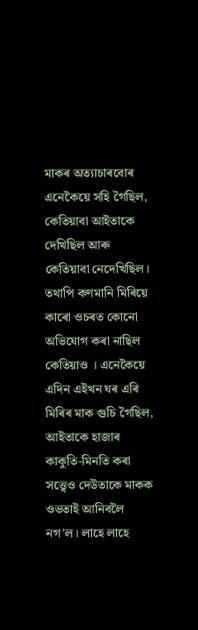মাকৰ অত্যাচাৰবোৰ এনেকৈয়ে সহি গৈছিল, কেতিয়াবা আইতাকে দেখিছিল আৰু কেতিয়াবা নেদেখিছিল। তথাপি কণমানি মিৰিয়ে কাৰো ওচৰত কোনো অভিযোগ কৰা নাছিল কেতিয়াও । এনেকৈয়ে এদিন এইখন ঘৰ এৰি মিৰিৰ মাক গুচি গৈছিল, আইতাকে হাজাৰ কাকুতি-মিনতি কৰা সত্ত্বেও দেউতাকে মাকক ওভতাই আনিবলৈ নগ’ল। লাহে লাহে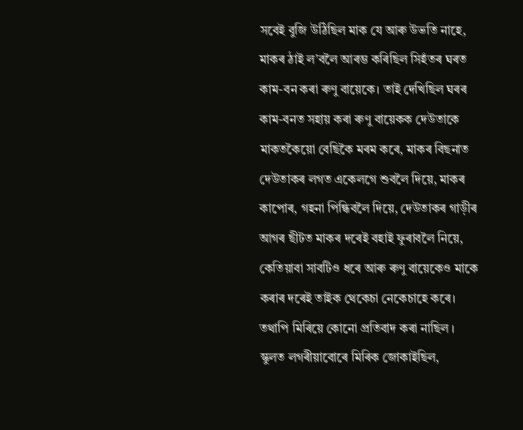সবেই বুজি উঠিছিল মাক যে আৰু উভতি নাহে, মাকৰ ঠাই ল’বলৈ আৰম্ভ কৰিছিল সিহঁতৰ ঘৰত কাম-বন কৰা ৰুণু বায়েকে। তাই দেখিছিল ঘৰৰ কাম-বনত সহায় কৰা ৰুণু বায়েকক দেউতাকে মাকতকৈয়ো বেছিকৈ মৰম কৰে, মাকৰ বিছনাত দেউতাকৰ লগত একেলগে শুবলৈ দিয়ে, মাকৰ কাপোৰ, গহনা পিন্ধিবলৈ দিয়ে, দেউতাকৰ গাড়ীৰ আগৰ ছীটত মাকৰ দৰেই বহাই ফুৰাবলৈ নিয়ে, কেতিয়াবা সাবটিও ধৰে আৰু ৰুণু বায়েকেও মাকে কৰাৰ দৰেই তাইক থেকেচা নেকেচাহে কৰে। তথাপি মিৰিয়ে কোনো প্ৰতিবাদ কৰা নাছিল । স্কুলত লগৰীয়াবোৰে মিৰিক জোকাইছিল,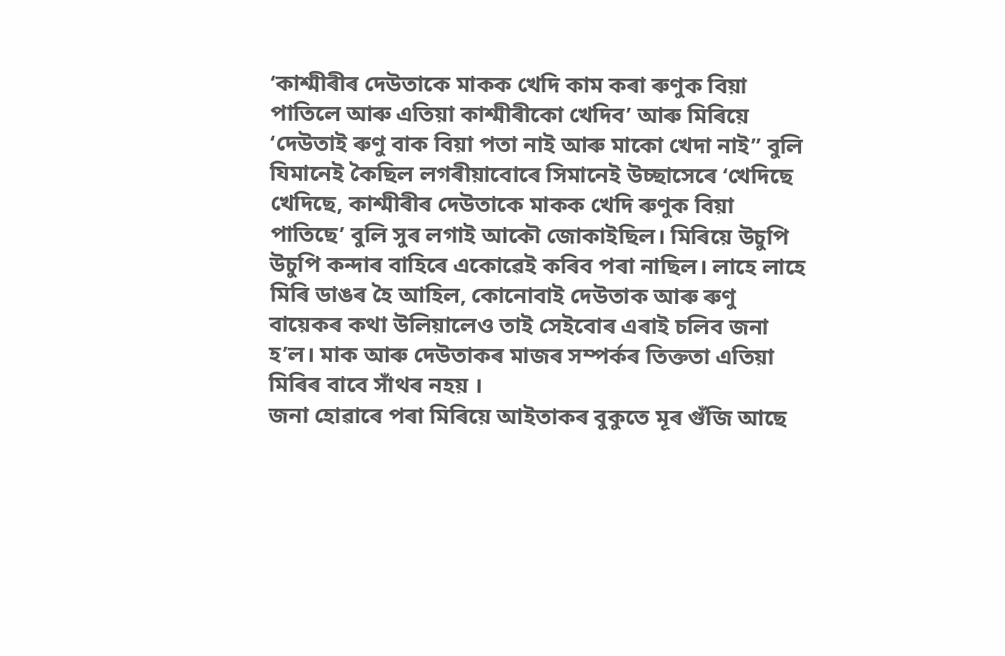‘কাশ্মীৰীৰ দেউতাকে মাকক খেদি কাম কৰা ৰুণুক বিয়া পাতিলে আৰু এতিয়া কাশ্মীৰীকো খেদিব’ আৰু মিৰিয়ে ‘দেউতাই ৰুণু বাক বিয়া পতা নাই আৰু মাকো খেদা নাই” বুলি যিমানেই কৈছিল লগৰীয়াবোৰে সিমানেই উচ্ছাসেৰে ‘খেদিছে খেদিছে, কাশ্মীৰীৰ দেউতাকে মাকক খেদি ৰুণুক বিয়া পাতিছে’ বুলি সুৰ লগাই আকৌ জোকাইছিল। মিৰিয়ে উচুপি উচুপি কন্দাৰ বাহিৰে একোৱেই কৰিব পৰা নাছিল। লাহে লাহে মিৰি ডাঙৰ হৈ আহিল, কোনোবাই দেউতাক আৰু ৰুণু বায়েকৰ কথা উলিয়ালেও তাই সেইবোৰ এৰাই চলিব জনা হ’ল। মাক আৰু দেউতাকৰ মাজৰ সম্পৰ্কৰ তিক্ততা এতিয়া মিৰিৰ বাবে সাঁথৰ নহয় ।
জনা হোৱাৰে পৰা মিৰিয়ে আইতাকৰ বুকুতে মূৰ গুঁজি আছে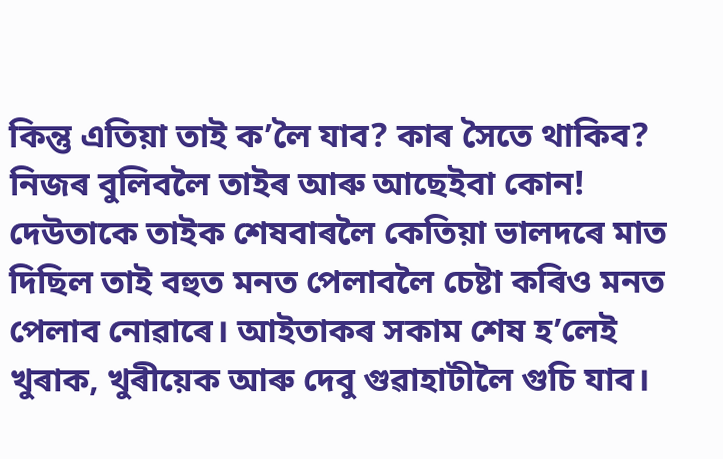কিন্তু এতিয়া তাই ক’লৈ যাব? কাৰ সৈতে থাকিব? নিজৰ বুলিবলৈ তাইৰ আৰু আছেইবা কোন! দেউতাকে তাইক শেষবাৰলৈ কেতিয়া ভালদৰে মাত দিছিল তাই বহুত মনত পেলাবলৈ চেষ্টা কৰিও মনত পেলাব নোৱাৰে। আইতাকৰ সকাম শেষ হ’লেই খুৰাক, খুৰীয়েক আৰু দেবু গুৱাহাটীলৈ গুচি যাব।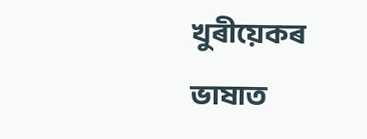খুৰীয়েকৰ ভাষাত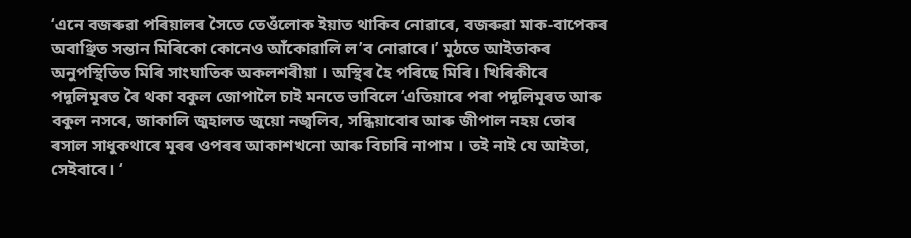‘এনে বজৰুৱা পৰিয়ালৰ সৈতে তেওঁলোক ইয়াত থাকিব নোৱাৰে, বজৰুৱা মাক-বাপেকৰ অবাঞ্ছিত সন্তান মিৰিকো কোনেও আঁকোৱালি ল’ব নোৱাৰে।’ মুঠতে আইতাকৰ অনুপস্থিতিত মিৰি সাংঘাতিক অকলশৰীয়া । অস্থিৰ হৈ পৰিছে মিৰি। খিৰিকীৰে পদূলিমূৰত ৰৈ থকা বকুল জোপালৈ চাই মনতে ভাবিলে ‘এতিয়াৰে পৰা পদূলিমূৰত আৰু বকুল নসৰে, জাকালি জুহালত জুয়ো নজ্বলিব, সন্ধিয়াবোৰ আৰু জীপাল নহয় তোৰ ৰসাল সাধুকথাৰে মূৰৰ ওপৰৰ আকাশখনো আৰু বিচাৰি নাপাম । তই নাই যে আইতা, সেইবাবে। ‘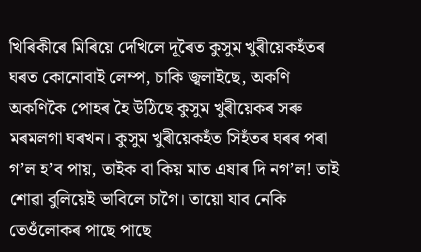খিৰিকীৰে মিৰিয়ে দেখিলে দূৰৈত কুসুম খুৰীয়েকহঁতৰ ঘৰত কোনোবাই লেম্প, চাকি জ্বলাইছে, অকণি অকণিকৈ পোহৰ হৈ উঠিছে কুসুম খুৰীয়েকৰ সৰু মৰমলগা ঘৰখন। কুসুম খুৰীয়েকহঁত সিহঁতৰ ঘৰৰ পৰা গ’ল হ’ব পায়, তাইক বা কিয় মাত এষাৰ দি নগ’ল! তাই শোৱা বুলিয়েই ভাবিলে চাগৈ। তায়ো যাব নেকি তেওঁলোকৰ পাছে পাছে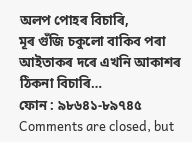অলপ পোহৰ বিচাৰি,
মূৰ গুঁজি চকুলো বাকিব পৰা আইতাকৰ দৰে এখনি আকাশৰ ঠিকনা বিচাৰি…
ফোন : ৯৮৬৪১-৮৯৭৪৫
Comments are closed, but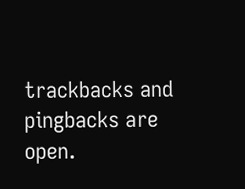trackbacks and pingbacks are open.